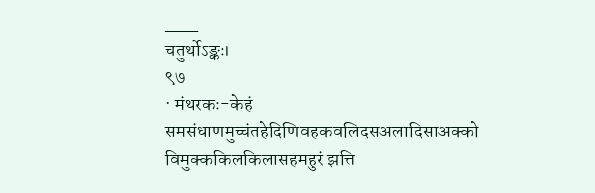___
चतुर्थोऽङ्कः।
९७
· मंथरकः-केहं समसंधाणमुच्चंतहेदिणिवहकवलिदसअलादिसाअक्को विमुक्ककिलकिलासहमहुरं झत्ति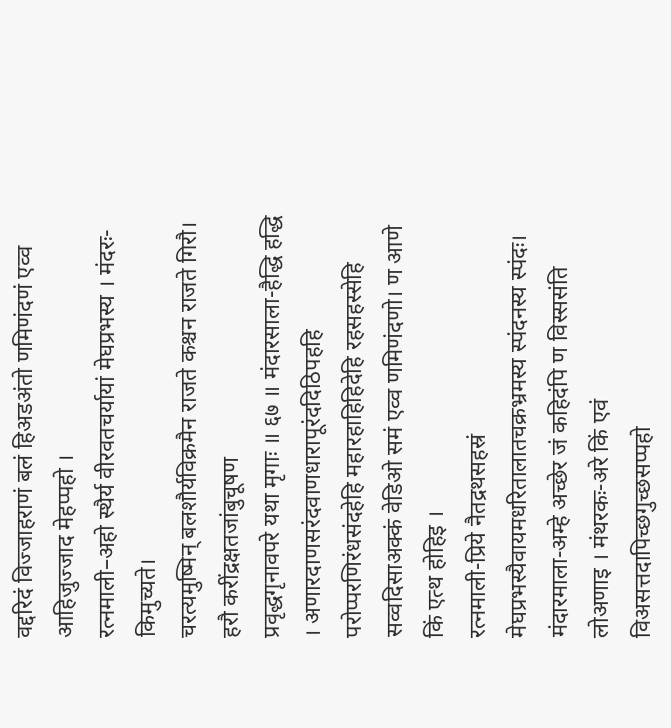वद्दरिदं विज्जाहराणं बलं हिअडअंतो णमिणंदणं एव्व आहिजुज्जाद मेहप्पहो ।
रत्नमाली–अहो स्थैर्य वीरवतचर्यायां मेघप्रभस्य । मंदरः-किमुच्यते।
चरत्यमुष्मिन् बलशौर्यविक्रमैन राजते कश्चन राजते गिरौ। हरौ करींद्रक्षतजांबुचूषण
प्रवृद्धगृनावपरे यथा मृगाः ॥ ६७ ॥ मंदारसाला-हैद्धि हद्धि । अणारदाणसरंदवाणधारापूरंददिठिपहहि परोप्परणिरंधसंदहेहि महारहाहिहिदेहि रहसहस्सेहि सव्वदिसाअक्कं वेडिओ समं एव्व णमिणंदणो। ण आणे किं एत्थ होहिइ ।
रत्नमाली-प्रिये नैतद्रथसहस्रं मेघप्रभस्यैवायमधरितालातचक्रभ्रमस्य स्पंदनस्य स्पंदः।
मंदारमाला-अम्हे अच्छेर जं कहिदंपि ण विस्ससंति लोअणाइ । मंथरकः-अरे किं एवं विअसत्तदापिच्छगुच्छसप्पहो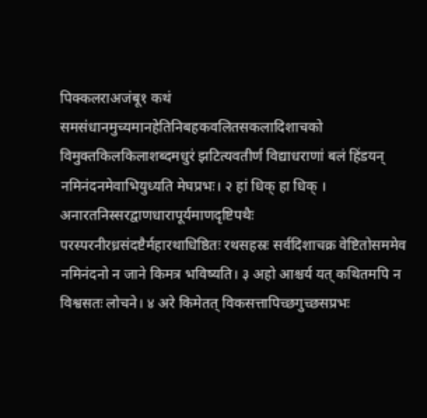पिक्कलराअजंबू१ कथं समसंधानमुच्यमानहेतिनिबहकवलितसकलादिशाचको विमुक्तकिलकिलाशब्दमधुरं झटित्यवतीर्ण विद्याधराणां बलं हिंडयन् नमिनंदनमेवाभियुध्यति मेघप्रभः। २ हां धिक् हा धिक् । अनारतनिस्सरद्वाणधारापूर्यमाणदृष्टिपथैः परस्परनीरध्रसंदष्टैर्महारथाधिष्ठितः रथसहस्रः सर्वदिशाचक्र वेष्टितोसममेव नमिनंदनो न जाने किमत्र भविष्यति। ३ अहो आश्चर्य यत् कथितमपि न विश्वसतः लोचने। ४ अरे किमेतत् विकसत्तापिच्छगुच्छसप्रभः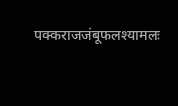पक्कराजजंबूफलश्यामलः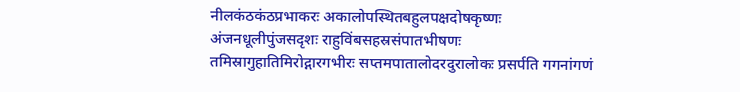नीलकंठकंठप्रभाकरः अकालोपस्थितबहुलपक्षदोषकृष्णः अंजनधूलीपुंजसदृशः राहुविंबसहस्रसंपातभीषणः तमिस्रागुहातिमिरोद्गारगभीरः सप्तमपातालोदरदुरालोकः प्रसर्पति गगनांगणं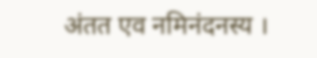अंतत एव नमिनंदनस्य ।